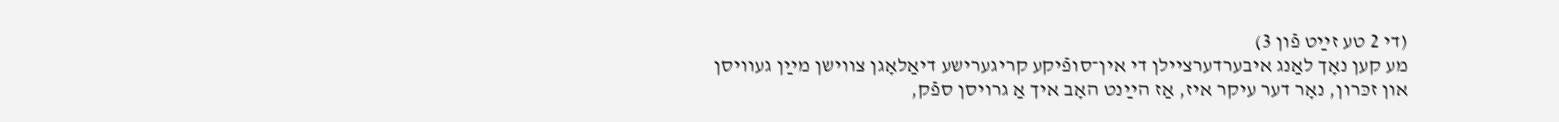(די 2 טע זײַט פֿון 3)
מע קען נאָך לאַנג איבערדערצײלן די אין־סופֿיקע קריגערישע דיאַלאָגן צװישן מײַן געװיסן און זכּרון, נאָר דער עיקר איז, אַז הײַנט האָב איך אַ גרױסן ספֿק,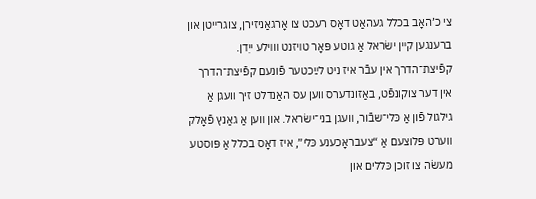צי כ’האָב בכלל געהאַט דאָס רעכט צו אָרגאַניזירן, צוגרײטן און ברענגען קײן ישׂראל אַ גוטע פּאָר טױזנט װױלע ייִדן.
קפֿיצת־הדרך אין עבֿר איז ניט לײַכטער פֿונעם קפֿיצת־הדרך אין דער צוקונפֿט, באַזונדערס װען עס האַנדלט זיך װעגן אַ גילגול פֿון אַ כּלי־שבֿור, װעגן בני־ישׂראל. און װען אַ גאַנץ פֿאָלק װערט פּלוצעם אַ “צעבראָכענע כּלי”, איז דאָס בכלל אַ פּוסטע מעשׂה צו זוכן כּללים און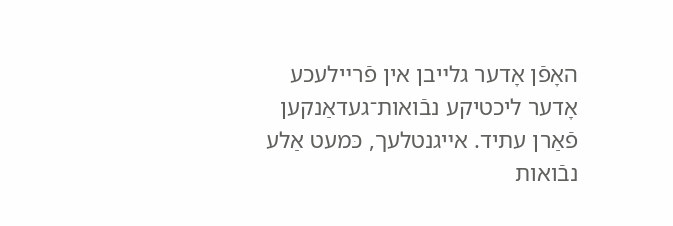האָפֿן אָדער גלײבן אין פֿרײלעכע אָדער ליכטיקע נבֿואות־געדאַנקען פֿאַרן עתיד. אײגנטלעך, כּמעט אַלע נבֿואות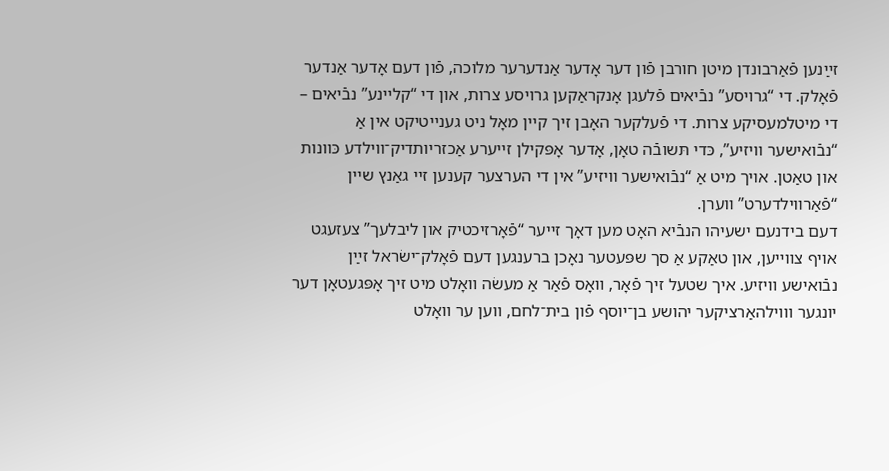זײַנען פֿאַרבונדן מיטן חורבן פֿון דער אָדער אַנדערער מלוכה, פֿון דעם אָדער אַנדער פֿאָלק. די “גרױסע” נבֿיאים פֿלעגן אָנקראַקען גרױסע צרות, און די “קלײנע” נבֿיאים – די מיטלמעסיקע צרות. די פֿעלקער האָבן זיך קײן מאָל ניט גענײטיקט אין אַ “נבֿואישער װיזיע”, כּדי תּשובֿה טאָן, אָדער אָפּקילן זײערע אַכזריותדיק־װילדע כּװנות און טאַטן. אױך מיט אַ “נבֿואישער װיזיע” אין די הערצער קענען זײ גאַנץ שײן “פֿאַרװילדערט” װערן.
דעם בידנעם ישעיהו הנבֿיא האָט מען דאָך זײער “פֿאָרזיכטיק און ליבלעך” צעזעגט אויף צװײען, און טאַקע אַ סך שפּעטער נאָכן ברענגען דעם פֿאָלק־ישׂראל זײַן נבֿואישע װיזיע. איך שטעל זיך פֿאָר, װאָס פֿאַר אַ מעשׂה װאָלט מיט זיך אָפּגעטאָן דער יונגער װױלהאַרציקער יהושע בן־יוסף פֿון בית־לחם, װען ער װאָלט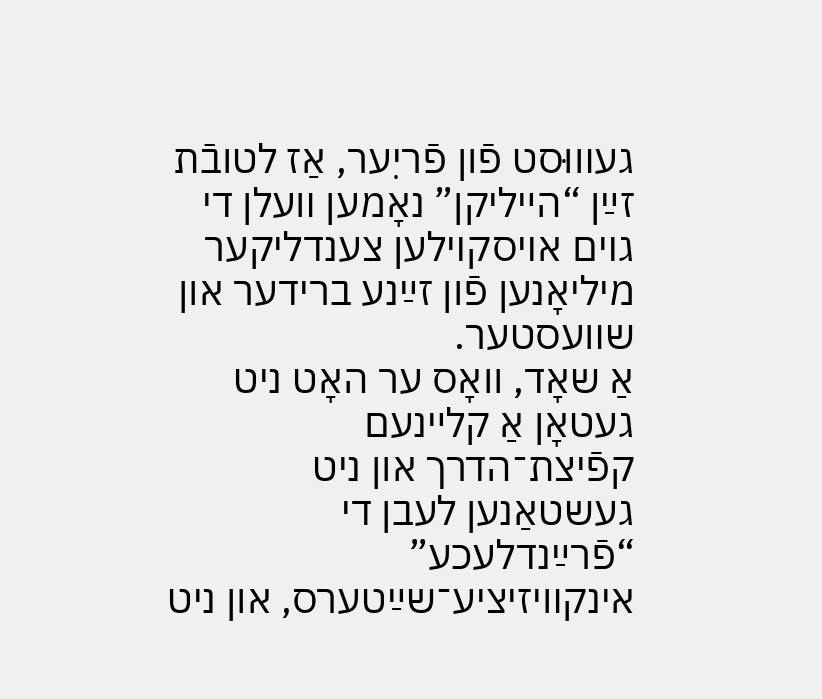געװוּסט פֿון פֿריִער, אַז לטובֿת זײַן “הײליקן” נאָמען װעלן די גױם אױסקױלען צענדליקער מיליאָנען פֿון זײַנע ברידער און שװעסטער.
אַ שאָד, וואָס ער האָט ניט געטאָן אַ קלײנעם קפֿיצת־הדרך און ניט געשטאַנען לעבן די “פֿרײַנדלעכע” אינקװיזיציע־שײַטערס, און ניט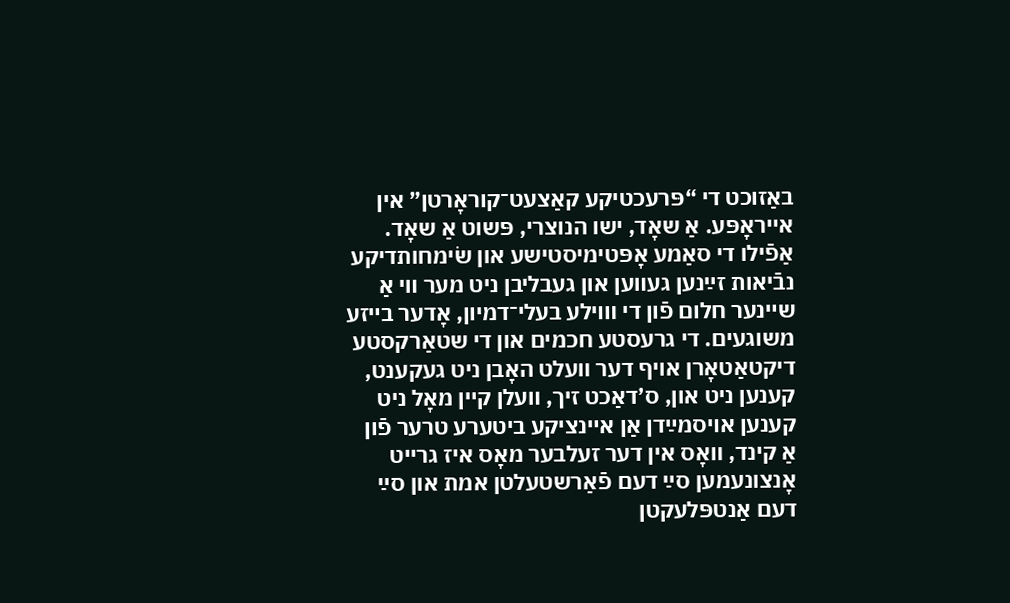באַזוכט די “פּרעכטיקע קאַצעט־קוראָרטן” אין אײראָפּע. אַ שאָד, ישו הנוצרי, פּשוט אַ שאָד. אַפֿילו די סאַמע אָפּטימיסטישע און שׂימחותדיקע נבֿיאות זײַנען געװען און געבליבן ניט מער װי אַ שײנער חלום פֿון די װױלע בעלי־דמיון, אָדער בײזע משוגעים. די גרעסטע חכמים און די שטאַרקסטע דיקטאַטאָרן אױף דער װעלט האָבן ניט געקענט, קענען ניט און, ס’דאַכט זיך, װעלן קײן מאָל ניט קענען אױסמײַדן אַן אײנציקע ביטערע טרער פֿון אַ קינד, װאָס אין דער זעלבער מאָס איז גרייט אָנצונעמען סײַ דעם פֿאַרשטעלטן אמת און סײַ דעם אַנטפּלעקטן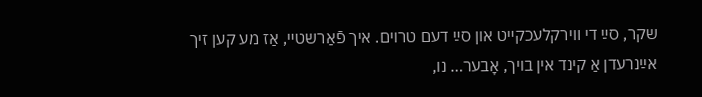שקר, סײַ די װירקלעכקײט און סײַ דעם טרױם. איך פֿאַרשטײ, אַז מע קען זיך אײַנרעדן אַ קינד אין בױך, אָבער… נו,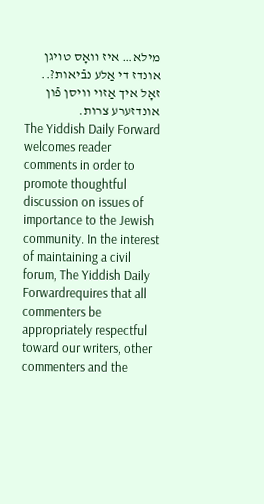מילא… איז װאָס טױגן אונדז די אַלע נבֿיאות?.. זאָל איך אַזױ װיסן פֿון אונדזערע צרות.
The Yiddish Daily Forward welcomes reader comments in order to promote thoughtful discussion on issues of importance to the Jewish community. In the interest of maintaining a civil forum, The Yiddish Daily Forwardrequires that all commenters be appropriately respectful toward our writers, other commenters and the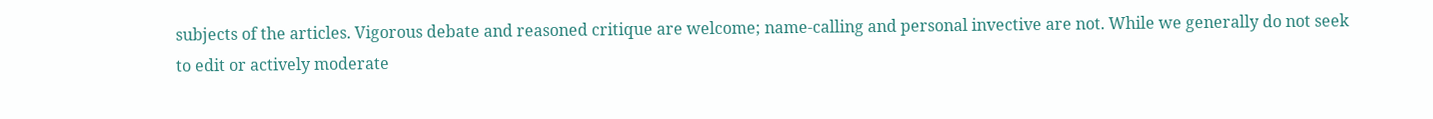subjects of the articles. Vigorous debate and reasoned critique are welcome; name-calling and personal invective are not. While we generally do not seek to edit or actively moderate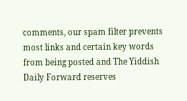comments, our spam filter prevents most links and certain key words from being posted and The Yiddish Daily Forward reserves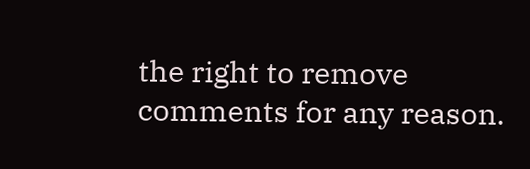the right to remove comments for any reason.